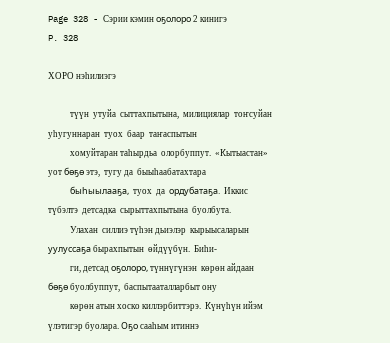Page 328 - Сэрии кэмин оҕолоро 2 кинигэ
P. 328

ХОРО нэһилиэгэ

           түүн  утуйа  сыттахпытына,  милициялар  тоҥсуйан  уһугуннаран  туох  баар  таҥаспытын
           хомуйтаран таһырдьа  олорбуппут.  «Кытыастан»  уот бөҕө этэ,  тугу да  быыһаабатахтара
           быһыылааҕа,  туох  да  ордубатаҕа.  Иккис  түбэлтэ  детсадка  сырыттахпытына  буолбута.
           Улахан  силлиэ түһэн дьиэлэр  кырыысаларын  уулуссаҕа бырахпытын  өйдүүбүн.  Биһи-
           ги, детсад оҕолоро, түннүгүнэн  көрөн айдаан бөҕө буолбуппут,  баспытааталларбыт ону
           көрөн атын хоско киллэрбиттэрэ.  Күнүһүн ийэм үлэтигэр буолара. Оҕо сааһым итиннэ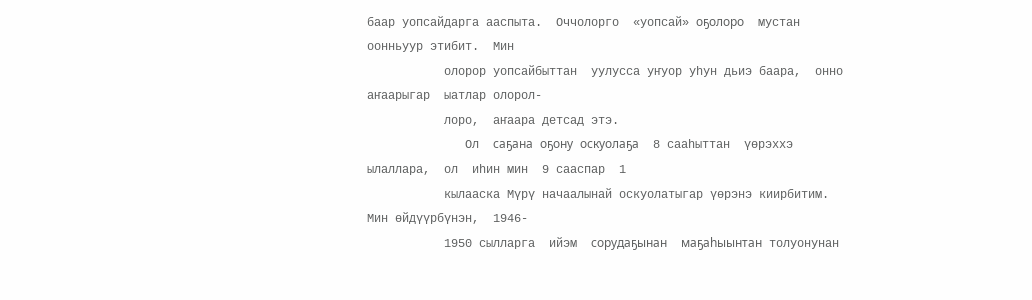баар уопсайдарга ааспыта.  Оччолорго  «уопсай» оҕолоро  мустан  оонньуур этибит.  Мин
           олорор уопсайбыттан  уулусса уҥуор уһун дьиэ баара,  онно аҥаарыгар  ыатлар олорол-
           лоро,  аҥаара детсад этэ.
              Ол  саҕана оҕону оскуолаҕа  8 сааһыттан  үөрэххэ ылаллара,  ол  иһин мин  9 сааспар  1
           кылааска Мүрү начаалынай оскуолатыгар үөрэнэ киирбитим.  Мин өйдүүрбүнэн,  1946-
           1950 сылларга  ийэм  сорудаҕынан  маҕаһыынтан толуонунан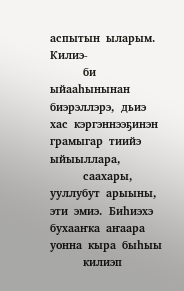аспытын  ыларым.  Килиэ-
           би  ыйааһынынан  биэрэллэрэ,  дьиэ  хас  кэргэннээҕинэн  грамыгар  тиийэ  ыйыыллара,
           саахары,  ууллубут  арыыны,  эти  эмиэ.  Биһиэхэ  бухааҥка  аҥаара  уонна  кыра  быһыы
           килиэп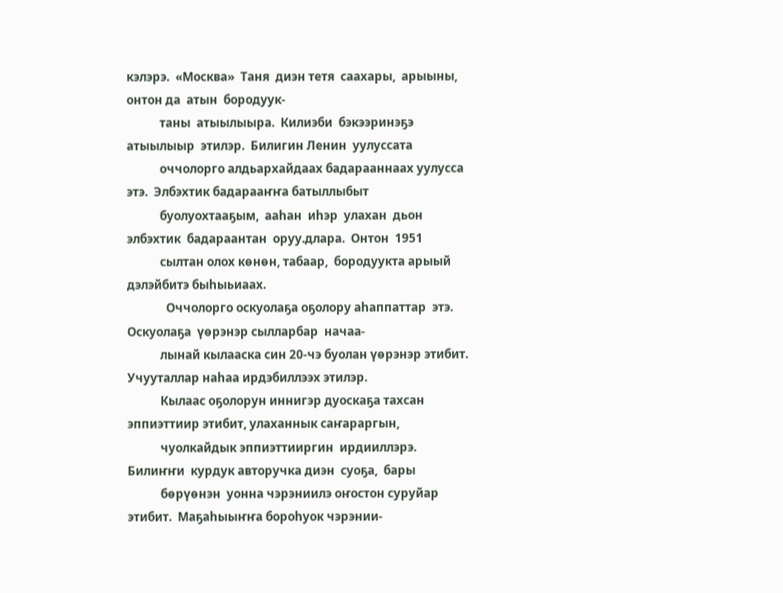кэлэрэ.  «Москва»  Таня  диэн тетя  саахары,  арыыны,  онтон да  атын  бородуук-
           таны  атыылыыра.  Килиэби  бэкээринэҕэ  атыылыыр  этилэр.  Билигин Ленин  уулуссата
           оччолорго алдьархайдаах бадарааннаах уулусса  этэ.  Элбэхтик бадарааҥҥа батыллыбыт
           буолуохтааҕым,  ааһан  иһэр  улахан  дьон  элбэхтик  бадараантан  оруу.длара.  Онтон  1951
           сылтан олох көнөн, табаар,  бородуукта арыый дэлэйбитэ быһыьиаах.
             Оччолорго оскуолаҕа оҕолору аһаппаттар  этэ.  Оскуолаҕа  үөрэнэр сылларбар  начаа-
           лынай кылааска син 20-чэ буолан үөрэнэр этибит. Учууталлар наһаа ирдэбиллээх этилэр.
           Кылаас оҕолорун иннигэр дуоскаҕа тахсан эппиэттиир этибит, улаханнык саҥараргын,
           чуолкайдык эппиэттииргин  ирдииллэрэ.  Билиҥҥи  курдук авторучка диэн  суоҕа,  бары
           бөрүөнэн  уонна чэрэниилэ оҥостон суруйар этибит.  Маҕаһыыҥҥа бороһуок чэрэнии-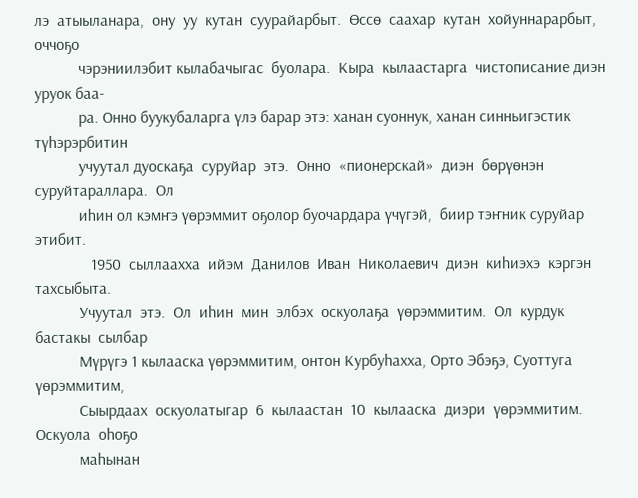лэ  атыыланара,  ону  уу  кутан  суурайарбыт.  Өссө  саахар  кутан  хойуннарарбыт,  оччоҕо
           чэрэниилэбит кылабачыгас  буолара.  Кыра  кылаастарга  чистописание диэн  уруок баа-
           ра. Онно буукубаларга үлэ барар этэ: ханан суоннук, ханан синньигэстик түһэрэрбитин
           учуутал дуоскаҕа  суруйар  этэ.  Онно  «пионерскай»  диэн  бөрүөнэн  суруйтараллара.  Ол
           иһин ол кэмҥэ үөрэммит оҕолор буочардара үчүгэй,  биир тэҥник суруйар этибит.
              1950  сыллаахха  ийэм  Данилов  Иван  Николаевич  диэн  киһиэхэ  кэргэн  тахсыбыта.
           Учуутал  этэ.  Ол  иһин  мин  элбэх  оскуолаҕа  үөрэммитим.  Ол  курдук  бастакы  сылбар
           Мүрүгэ 1 кылааска үөрэммитим, онтон Курбуһахха, Орто Эбэҕэ, Суоттуга үөрэммитим,
           Сыырдаах  оскуолатыгар  6  кылаастан  10  кылааска  диэри  үөрэммитим.  Оскуола  оһоҕо
           маһынан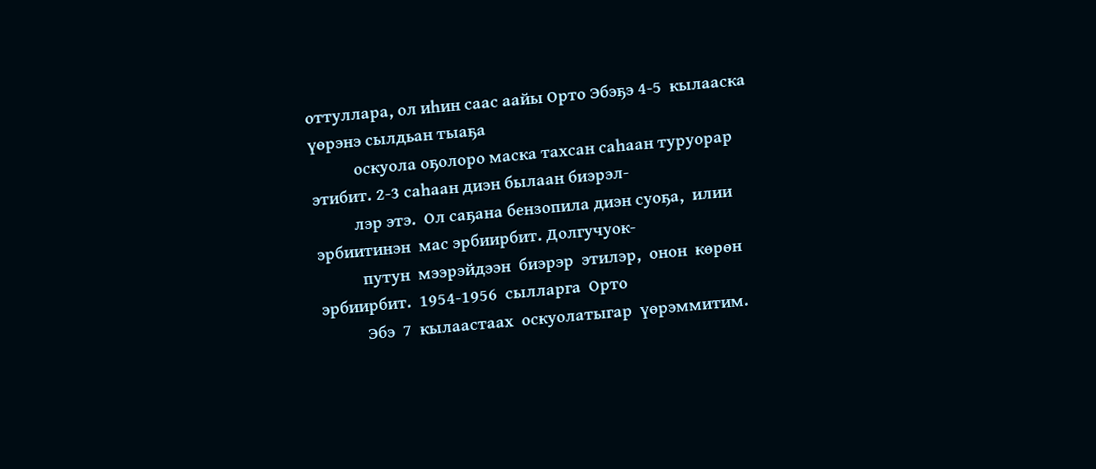оттуллара, ол иһин саас аайы Орто Эбэҕэ 4-5  кылааска үөрэнэ сылдьан тыаҕа
           оскуола оҕолоро маска тахсан саһаан туруорар этибит. 2-3 саһаан диэн былаан биэрэл-
          лэр этэ.  Ол саҕана бензопила диэн суоҕа,  илии эрбиитинэн  мас эрбиирбит. Долгучуок-
           путун  мээрэйдээн  биэрэр  этилэр,  онон  көрөн  эрбиирбит.  1954-1956  сылларга  Орто
           Эбэ  7  кылаастаах  оскуолатыгар  үөрэммитим.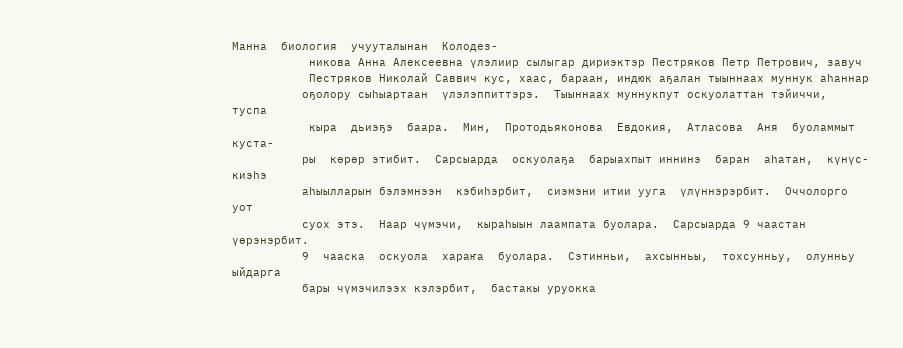Манна  биология  учууталынан  Колодез-
           никова Анна Алексеевна үлэлиир сылыгар дириэктэр Пестряков Петр Петрович, завуч
           Пестряков Николай Саввич кус, хаас, бараан, индюк аҕалан тыыннаах муннук аһаннар
          оҕолору сыһыартаан  үлэлэппиттэрэ.  Тыыннаах муннукпут оскуолаттан тэйиччи,  туспа
           кыра  дьиэҕэ  баара.  Мин,  Протодьяконова  Евдокия,  Атласова  Аня  буоламмыт  куста-
          ры  көрөр этибит.  Сарсыарда  оскуолаҕа  барыахпыт иннинэ  баран  аһатан,  күнүс-киэһэ
          аһыылларын бэлэмнээн  кэбиһэрбит,  сиэмэни итии ууга  үлүннэрэрбит.  Оччолорго уот
          суох этэ.  Наар чүмэчи,  кыраһыын лаампата буолара.  Сарсыарда 9 чаастан  үөрэнэрбит.
          9  чааска  оскуола  хараҥа  буолара.  Сэтинньи,  ахсынньы,  тохсунньу,  олунньу  ыйдарга
          бары чүмэчилээх кэлэрбит,  бастакы уруокка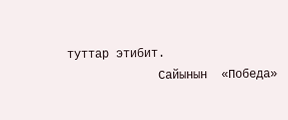туттар этибит.
             Сайынын  «Победа»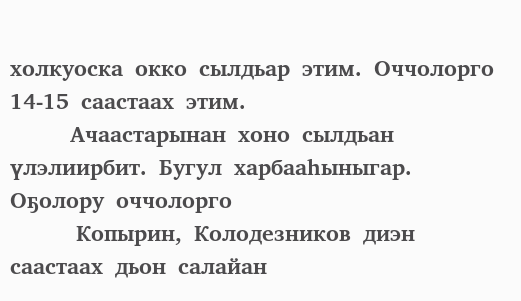холкуоска  окко  сылдьар  этим.  Оччолорго  14-15  саастаах  этим.
          Ачаастарынан  хоно  сылдьан  үлэлиирбит.  Бугул  харбааһыныгар.  Оҕолору  оччолорго
           Копырин,  Колодезников  диэн  саастаах  дьон  салайан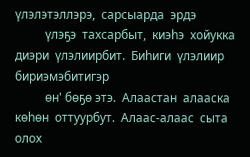үлэлэтэллэрэ,  сарсыарда  эрдэ
          үлэҕэ  тахсарбыт,  киэһэ  хойукка  диэри  үлэлиирбит.  Биһиги  үлэлиир  бириэмэбитигэр
          өн' бөҕө этэ.  Алаастан  алааска  көһөн  оттуурбут.  Алаас-алаас  сыта олох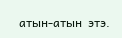атын-атын  этэ.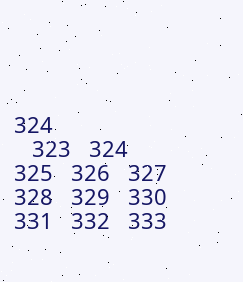324
   323   324   325   326   327   328   329   330   331   332   333